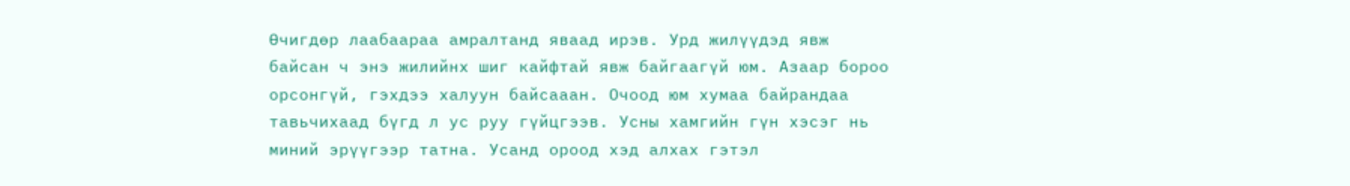Өчигдөр лаабаараа амралтанд яваад ирэв. Урд жилүүдэд явж байсан ч энэ жилийнх шиг кайфтай явж байгаагүй юм. Азаар бороо орсонгүй, гэхдээ халуун байсааан. Очоод юм хумаа байрандаа тавьчихаад бүгд л ус руу гүйцгээв. Усны хамгийн гүн хэсэг нь миний эрүүгээр татна. Усанд ороод хэд алхах гэтэл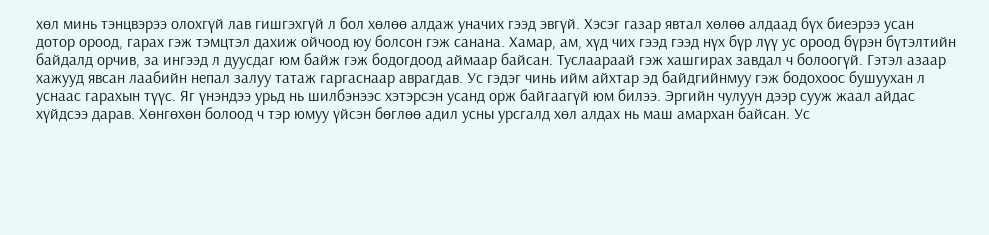хөл минь тэнцвэрээ олохгүй лав гишгэхгүй л бол хөлөө алдаж уначих гээд эвгүй. Хэсэг газар явтал хөлөө алдаад бүх биеэрээ усан дотор ороод, гарах гэж тэмцтэл дахиж ойчоод юу болсон гэж санана. Хамар, ам, хүд чих гээд гээд нүх бүр лүү ус ороод бүрэн бүтэлтийн байдалд орчив, за ингээд л дуусдаг юм байж гэж бодогдоод аймаар байсан. Туслаараай гэж хашгирах завдал ч болоогүй. Гэтэл азаар хажууд явсан лаабийн непал залуу татаж гаргаснаар аврагдав. Ус гэдэг чинь ийм айхтар эд байдгийнмуу гэж бодохоос бушуухан л уснаас гарахын түүс. Яг үнэндээ урьд нь шилбэнээс хэтэрсэн усанд орж байгаагүй юм билээ. Эргийн чулуун дээр сууж жаал айдас хүйдсээ дарав. Хөнгөхөн болоод ч тэр юмуу үйсэн бөглөө адил усны урсгалд хөл алдах нь маш амархан байсан. Ус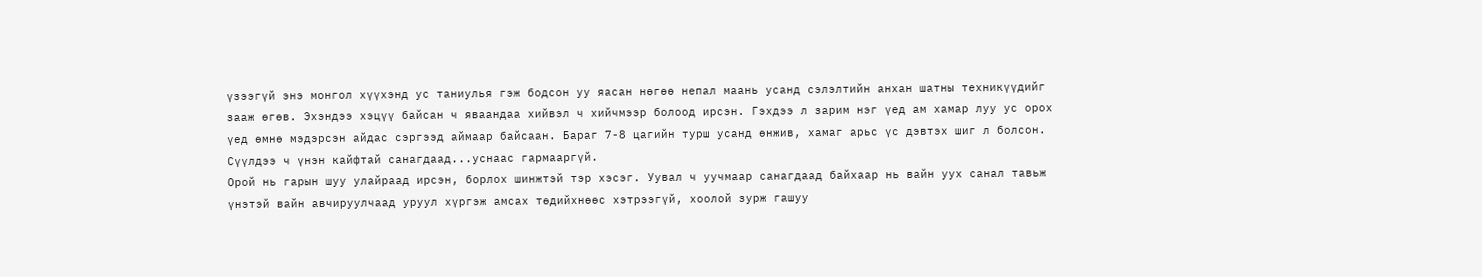үзээгүй энэ монгол хүүхэнд ус таниулья гэж бодсон уу яасан нөгөө непал маань усанд сэлэлтийн анхан шатны техникүүдийг зааж өгөв. Эхэндээ хэцүү байсан ч яваандаа хийвэл ч хийчмээр болоод ирсэн. Гэхдээ л зарим нэг үед ам хамар луу ус орох үед өмнө мэдэрсэн айдас сэргээд аймаар байсаан. Бараг 7-8 цагийн турш усанд өнжив, хамаг арьс үс дэвтэх шиг л болсон. Сүүлдээ ч үнэн кайфтай санагдаад...уснаас гармааргүй.
Орой нь гарын шуу улайраад ирсэн, борлох шинжтэй тэр хэсэг. Уувал ч уучмаар санагдаад байхаар нь вайн уух санал тавьж үнэтэй вайн авчируулчаад уруул хүргэж амсах төдийхнөөс хэтрээгүй, хоолой зурж гашуу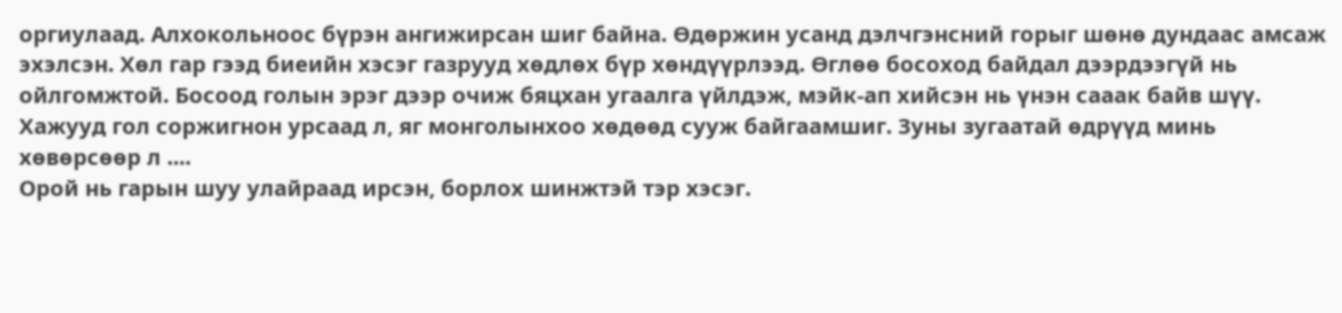оргиулаад. Алхокольноос бүрэн ангижирсан шиг байна. Өдөржин усанд дэлчгэнсний горыг шөнө дундаас амсаж эхэлсэн. Хөл гар гээд биеийн хэсэг газрууд хөдлөх бүр хөндүүрлээд. Өглөө босоход байдал дээрдээгүй нь ойлгомжтой. Босоод голын эрэг дээр очиж бяцxан угаалга үйлдэж, мэйк-ап хийсэн нь үнэн сааак байв шүү. Хажууд гол соржигнон урсаад л, яг монголынхоо хөдөөд сууж байгаамшиг. Зуны зугаатай өдрүүд минь хөвөрсөөр л ....
Орой нь гарын шуу улайраад ирсэн, борлох шинжтэй тэр хэсэг.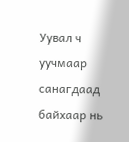Уувал ч уучмаар санагдаад байхаар нь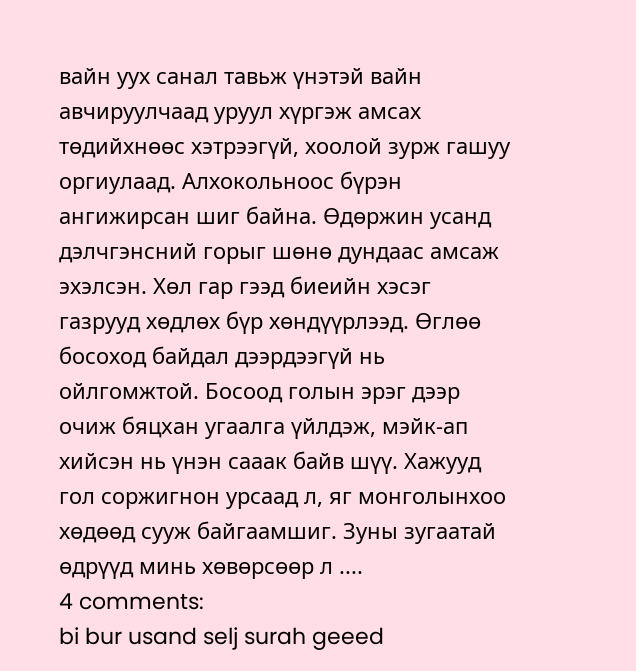вайн уух санал тавьж үнэтэй вайн авчируулчаад уруул хүргэж амсах төдийхнөөс хэтрээгүй, хоолой зурж гашуу оргиулаад. Алхокольноос бүрэн ангижирсан шиг байна. Өдөржин усанд дэлчгэнсний горыг шөнө дундаас амсаж эхэлсэн. Хөл гар гээд биеийн хэсэг газрууд хөдлөх бүр хөндүүрлээд. Өглөө босоход байдал дээрдээгүй нь ойлгомжтой. Босоод голын эрэг дээр очиж бяцxан угаалга үйлдэж, мэйк-ап хийсэн нь үнэн сааак байв шүү. Хажууд гол соржигнон урсаад л, яг монголынхоо хөдөөд сууж байгаамшиг. Зуны зугаатай өдрүүд минь хөвөрсөөр л ....
4 comments:
bi bur usand selj surah geeed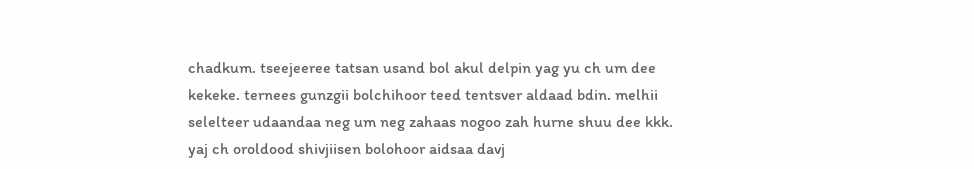chadkum. tseejeeree tatsan usand bol akul delpin yag yu ch um dee kekeke. ternees gunzgii bolchihoor teed tentsver aldaad bdin. melhii selelteer udaandaa neg um neg zahaas nogoo zah hurne shuu dee kkk.
yaj ch oroldood shivjiisen bolohoor aidsaa davj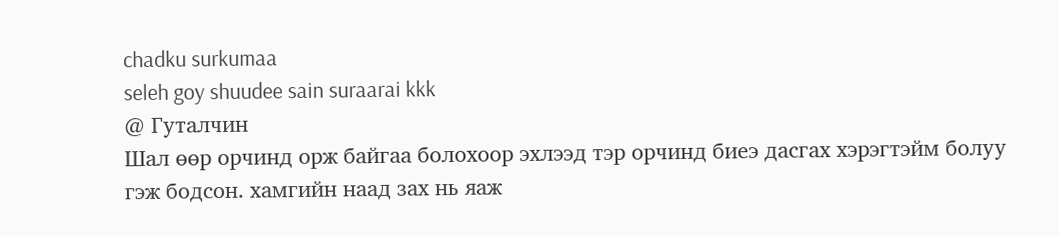chadku surkumaa
seleh goy shuudee sain suraarai kkk
@ Гуталчин
Шал өөр орчинд орж байгаа болохоор эхлээд тэр орчинд биеэ дасгах хэрэгтэйм болуу гэж бодсон. хамгийн наад зах нь яаж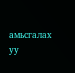амьсгалах уу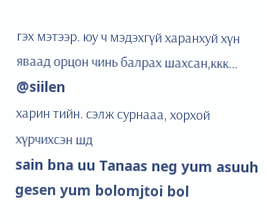гэх мэтээр. юу ч мэдэхгүй харанхуй хүн яваад орцон чинь балрах шахсан,ккк...
@siilen
харин тийн. сэлж сурнааа, хорхой хүрчихсэн шд
sain bna uu Tanaas neg yum asuuh gesen yum bolomjtoi bol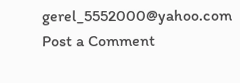gerel_5552000@yahoo.com
Post a Comment